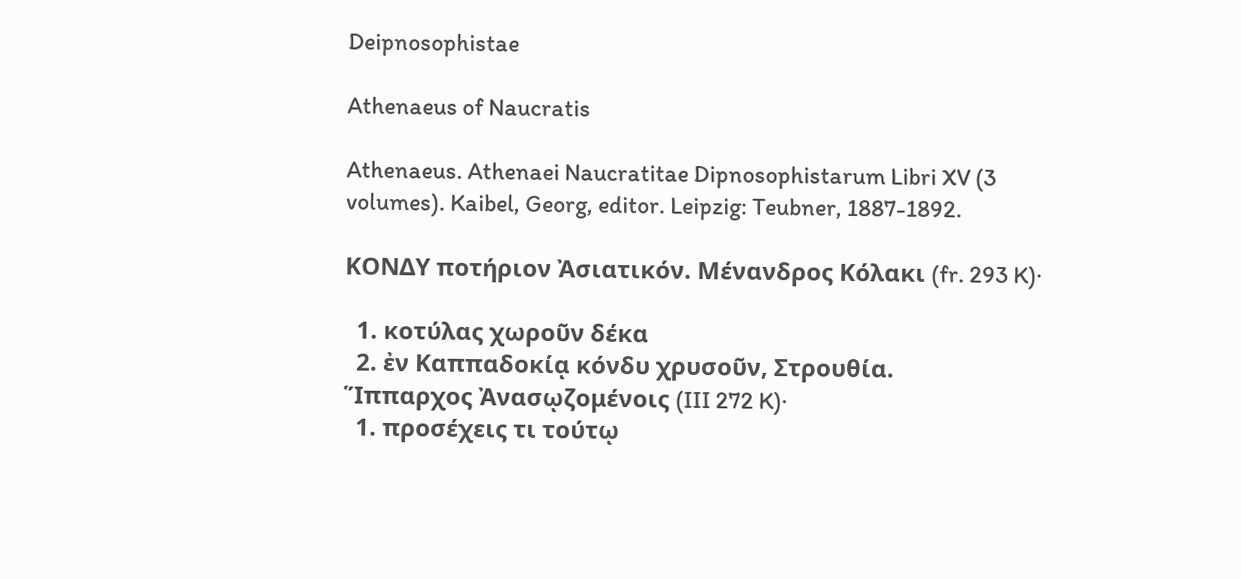Deipnosophistae

Athenaeus of Naucratis

Athenaeus. Athenaei Naucratitae Dipnosophistarum Libri XV (3 volumes). Kaibel, Georg, editor. Leipzig: Teubner, 1887-1892.

ΚΟΝΔΥ ποτήριον Ἀσιατικόν. Μένανδρος Κόλακι (fr. 293 K)·

  1. κοτύλας χωροῦν δέκα
  2. ἐν Καππαδοκίᾳ κόνδυ χρυσοῦν, Στρουθία.
Ἵππαρχος Ἀνασῳζομένοις (III 272 K)·
  1. προσέχεις τι τούτῳ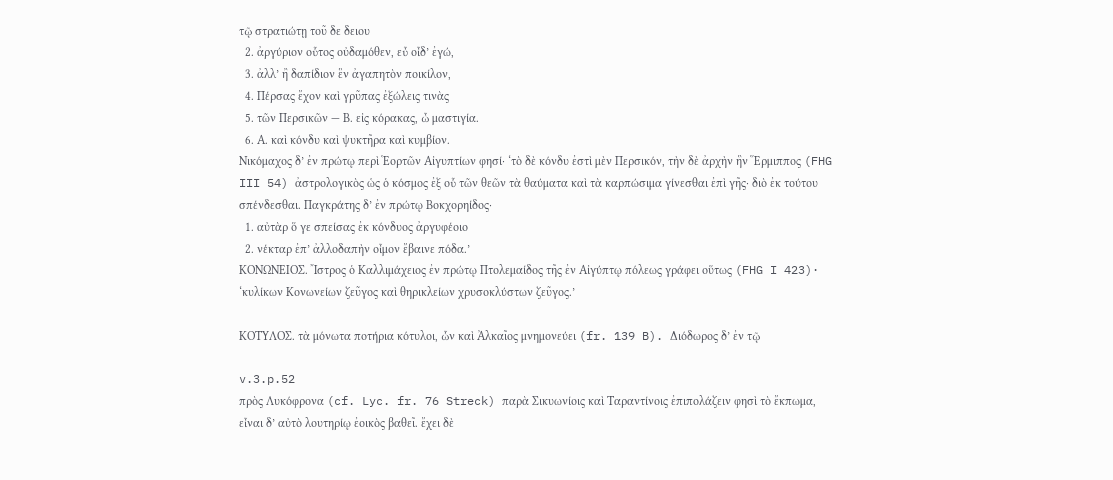τῷ στρατιώτῃ τοῦ δε δειου
  2. ἀργύριον οὗτος οὐδαμόθεν, εὖ οἶδ’ ἐγώ,
  3. ἀλλ’ ἢ δαπίδιον ἓν ἀγαπητὸν ποικίλον,
  4. Πέρσας ἔχον καὶ γρῦπας ἐξώλεις τινὰς
  5. τῶν Περσικῶν — Β. εἰς κόρακας, ὦ μαστιγία.
  6. Α. καὶ κόνδυ καὶ ψυκτῆρα καὶ κυμβίον.
Νικόμαχος δ’ ἐν πρώτῳ περὶ Ἑορτῶν Αἰγυπτίων φησί· ‘τὸ δὲ κόνδυ ἐστὶ μὲν Περσικόν, τὴν δὲ ἀρχὴν ἣν Ἕρμιππος (FHG III 54) ἀστρολογικὸς ὡς ὁ κόσμος ἐξ οὗ τῶν θεῶν τὰ θαύματα καὶ τὰ καρπώσιμα γίνεσθαι ἐπὶ γῆς· διὸ ἐκ τούτου σπένδεσθαι. Παγκράτης δ’ ἐν πρώτῳ Βοκχορηίδος·
  1. αὐτὰρ ὅ γε σπείσας ἐκ κόνδυος ἀργυφέοιο
  2. νέκταρ ἐπ’ ἀλλοδαπὴν οἶμον ἔβαινε πόδα.’
ΚΟΝΩΝΕΙΟΣ. Ἴστρος ὁ Καλλιμάχειος ἐν πρώτῳ Πτολεμαίδος τῆς ἐν Αἰγύπτῳ πόλεως γράφει οὕτως (FHG I 423)· ‘κυλίκων Κονωνείων ζεῦγος καὶ θηρικλείων χρυσοκλύστων ζεῦγος.’

ΚΟΤΥΛΟΣ. τὰ μόνωτα ποτήρια κότυλοι, ὧν καὶ Ἀλκαῖος μνημονεύει (fr. 139 B). Διόδωρος δ’ ἐν τῷ

v.3.p.52
πρὸς Λυκόφρονα (cf. Lyc. fr. 76 Streck) παρὰ Σικυωνίοις καὶ Ταραντίνοις ἐπιπολάζειν φησὶ τὸ ἔκπωμα, εἶναι δ’ αὐτὸ λουτηρίῳ ἐοικὸς βαθεῖ. ἔχει δὲ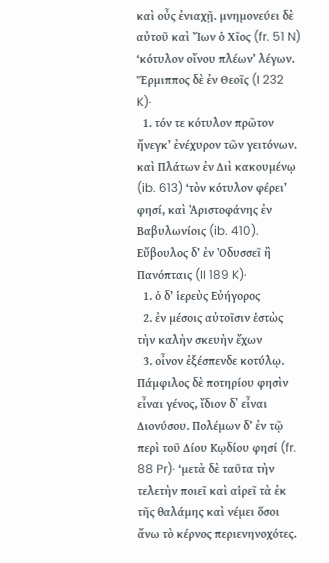καὶ οὖς ἐνιαχῇ. μνημονεύει δὲ αὐτοῦ καὶ Ἴων ὁ Χῖος (fr. 51 N) ‘κότυλον οἴνου πλέων’ λέγων. Ἕρμιππος δὲ ἐν Θεοῖς (I 232 K)·
  1. τόν τε κότυλον πρῶτον ἤνεγκ’ ἐνέχυρον τῶν γειτόνων.
καὶ Πλάτων ἐν Διὶ κακουμένῳ (ib. 613) ‘τὸν κότυλον φέρει’ φησί, καὶ Ἀριστοφάνης ἐν Βαβυλωνίοις (ib. 410). Εὔβουλος δ’ ἐν Ὀδυσσεῖ ἢ Πανόπταις (II 189 K)·
  1. ὁ δ’ ἱερεὺς Εὐήγορος
  2. ἐν μέσοις αὐτοῖσιν ἑστὼς τὴν καλὴν σκευὴν ἔχων
  3. οἶνον ἐξέσπενδε κοτύλῳ.
Πάμφιλος δὲ ποτηρίου φησὶν εἶναι γένος, ἴδιον δ᾽ εἶναι Διονύσου. Πολέμων δ’ ἐν τῷ περὶ τοῦ Δίου Κῳδίου φησί (fr. 88 Pr)· ‘μετὰ δὲ ταῦτα τὴν τελετὴν ποιεῖ καὶ αἱρεῖ τὰ ἐκ τῆς θαλάμης καὶ νέμει ὅσοι ἄνω τὸ κέρνος περιενηνοχότες.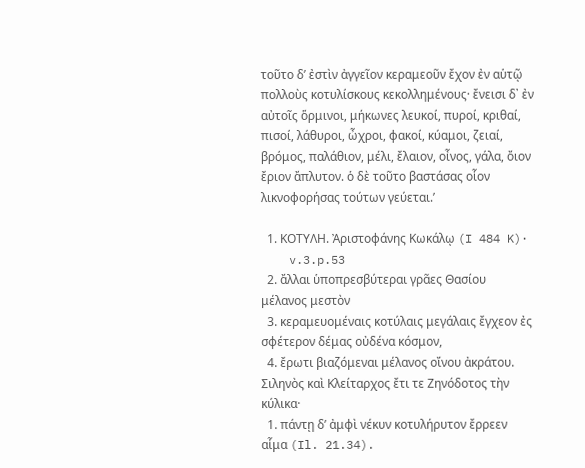τοῦτο δ’ ἐστὶν ἀγγεῖον κεραμεοῦν ἔχον ἐν αὑτῷ πολλοὺς κοτυλίσκους κεκολλημένους· ἔνεισι δ᾽ ἐν αὐτοῖς ὅρμινοι, μήκωνες λευκοί, πυροί, κριθαί, πισοί, λάθυροι, ὦχροι, φακοί, κύαμοι, ζειαί, βρόμος, παλάθιον, μέλι, ἔλαιον, οἶνος, γάλα, ὄιον ἔριον ἄπλυτον. ὁ δὲ τοῦτο βαστάσας οἷον λικνοφορήσας τούτων γεύεται.’

  1. ΚΟΤΥΛΗ. Ἀριστοφάνης Κωκάλῳ (I 484 K)·
    v.3.p.53
  2. ἄλλαι ὑποπρεσβύτεραι γρᾶες Θασίου μέλανος μεστὸν
  3. κεραμευομέναις κοτύλαις μεγάλαις ἔγχεον ἐς σφέτερον δέμας οὐδένα κόσμον,
  4. ἔρωτι βιαζόμεναι μέλανος οἴνου ἀκράτου.
Σιληνὸς καὶ Κλείταρχος ἔτι τε Ζηνόδοτος τὴν κύλικα·
  1. πάντῃ δ’ ἀμφὶ νέκυν κοτυλήρυτον ἔρρεεν αἷμα (Il. 21.34).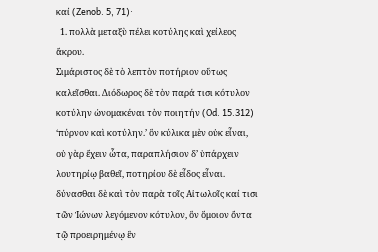καί (Zenob. 5, 71)·
  1. πολλὰ μεταξὺ πέλει κοτύλης καὶ χείλεος ἄκρου.
Σιμάριστος δὲ τὸ λεπτὸν ποτήριον οὕτως καλεῖσθαι. Διόδωρος δὲ τὸν παρά τισι κότυλον κοτύλην ὠνομακέναι τὸν ποιητήν (Od. 15.312) ‘πύρνον καὶ κοτύλην.’ ὃν κύλικα μὲν οὐκ εἶναι, οὐ γὰρ ἔχειν ὦτα, παραπλήσιον δ’ ὑπάρχειν λουτηρίῳ βαθεῖ, ποτηρίου δὲ εἶδος εἶναι. δύνασθαι δὲ καὶ τὸν παρὰ τοῖς Αἰτωλοῖς καί τισι τῶν Ἰώνων λεγόμενον κότυλον, ὃν ὅμοιον ὄντα τῷ προειρημένῳ ἓν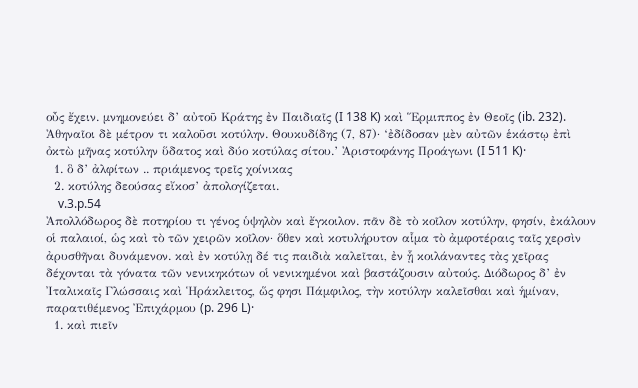οὖς ἔχειν. μνημονεύει δ’ αὐτοῦ Κράτης ἐν Παιδιαῖς (I 138 K) καὶ Ἕρμιππος ἐν Θεοῖς (ib. 232). Ἀθηναῖοι δὲ μέτρον τι καλοῦσι κοτύλην. Θουκυδίδης (7, 87)· ‘ἐδίδοσαν μὲν αὐτῶν ἑκάστῳ ἐπὶ ὀκτὼ μῆνας κοτύλην ὕδατος καὶ δύο κοτύλας σίτου.’ Ἀριστοφάνης Προάγωνι (I 511 K)·
  1. ὃ δ’ ἀλφίτων .. πριάμενος τρεῖς χοίνικας
  2. κοτύλης δεούσας εἴκοσ’ ἀπολογίζεται.
    v.3.p.54
Ἀπολλόδωρος δὲ ποτηρίου τι γένος ὑψηλὸν καὶ ἔγκοιλον. πᾶν δὲ τὸ κοῖλον κοτύλην, φησίν, ἐκάλουν οἱ παλαιοί, ὡς καὶ τὸ τῶν χειρῶν κοῖλον· ὅθεν καὶ κοτυλήρυτον αἷμα τὸ ἀμφοτέραις ταῖς χερσὶν ἀρυσθῆναι δυνάμενον. καὶ ἐν κοτύλῃ δέ τις παιδιὰ καλεῖται, ἐν ᾗ κοιλάναντες τὰς χεῖρας δέχονται τὰ γόνατα τῶν νενικηκότων οἱ νενικημένοι καὶ βαστάζουσιν αὐτούς. Διόδωρος δ’ ἐν Ἰταλικαῖς Γλώσσαις καὶ Ἡράκλειτος, ὥς φησι Πάμφιλος, τὴν κοτύλην καλεῖσθαι καὶ ἡμίναν, παρατιθέμενος Ἐπιχάρμου (p. 296 L)·
  1. καὶ πιεῖν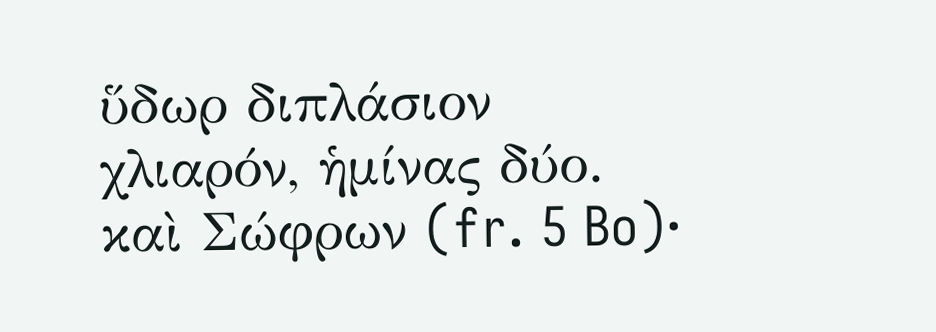ὕδωρ διπλάσιον χλιαρόν, ἡμίνας δύο.
καὶ Σώφρων (fr. 5 Bo)·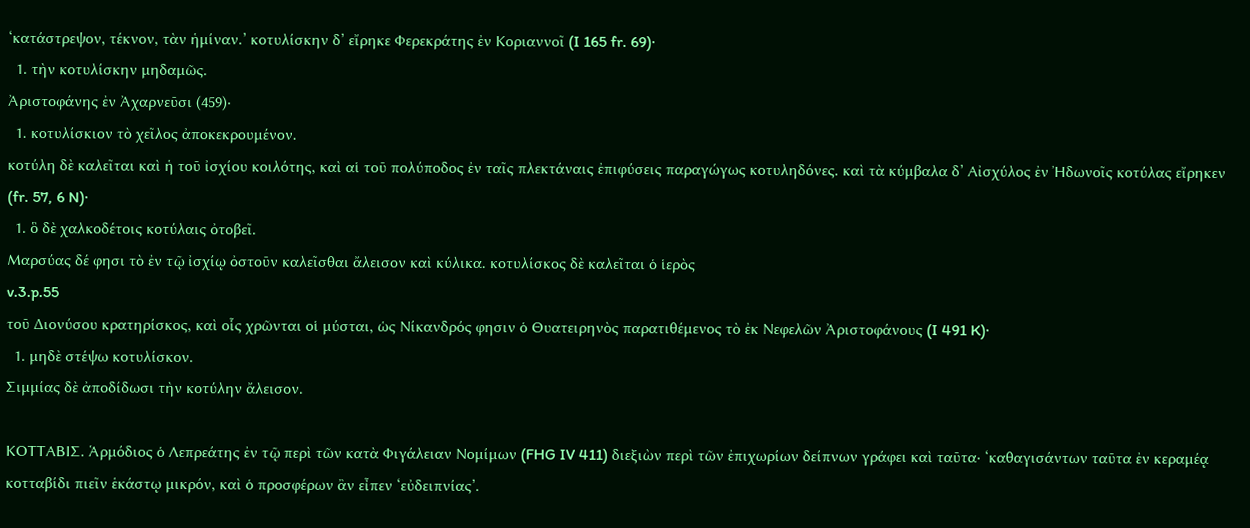‘κατάστρεψον, τέκνον, τὰν ἡμίναν.’ κοτυλίσκην δ’ εἴρηκε Φερεκράτης ἐν Κοριαννοῖ (I 165 fr. 69)·
  1. τὴν κοτυλίσκην μηδαμῶς.
Ἀριστοφάνης ἐν Ἀχαρνεῦσι (459)·
  1. κοτυλίσκιον τὸ χεῖλος ἀποκεκρουμένον.
κοτύλη δὲ καλεῖται καὶ ἡ τοῦ ἰσχίου κοιλότης, καὶ αἱ τοῦ πολύποδος ἐν ταῖς πλεκτάναις ἐπιφύσεις παραγώγως κοτυληδόνες. καὶ τὰ κύμβαλα δ’ Αἰσχύλος ἐν Ἠδωνοῖς κοτύλας εἴρηκεν (fr. 57, 6 N)·
  1. ὃ δὲ χαλκοδέτοις κοτύλαις ὀτοβεῖ.
Μαρσύας δέ φησι τὸ ἐν τῷ ἰσχίῳ ὀστοῦν καλεῖσθαι ἄλεισον καὶ κύλικα. κοτυλίσκος δὲ καλεῖται ὁ ἱερὸς
v.3.p.55
τοῦ Διονύσου κρατηρίσκος, καὶ οἷς χρῶνται οἱ μύσται, ὡς Νίκανδρός φησιν ὁ Θυατειρηνὸς παρατιθέμενος τὸ ἐκ Νεφελῶν Ἀριστοφάνους (I 491 K)·
  1. μηδὲ στέψω κοτυλίσκον.
Σιμμίας δὲ ἀποδίδωσι τὴν κοτύλην ἄλεισον.

ΚΟΤΤΑΒΙΣ. Ἁρμόδιος ὁ Λεπρεάτης ἐν τῷ περὶ τῶν κατὰ Φιγάλειαν Νομίμων (FHG IV 411) διεξιὼν περὶ τῶν ἐπιχωρίων δείπνων γράφει καὶ ταῦτα· ‘καθαγισάντων ταῦτα ἐν κεραμέᾳ κοτταβίδι πιεῖν ἑκάστῳ μικρόν, καὶ ὁ προσφέρων ἂν εἶπεν ‘εὐδειπνίας’.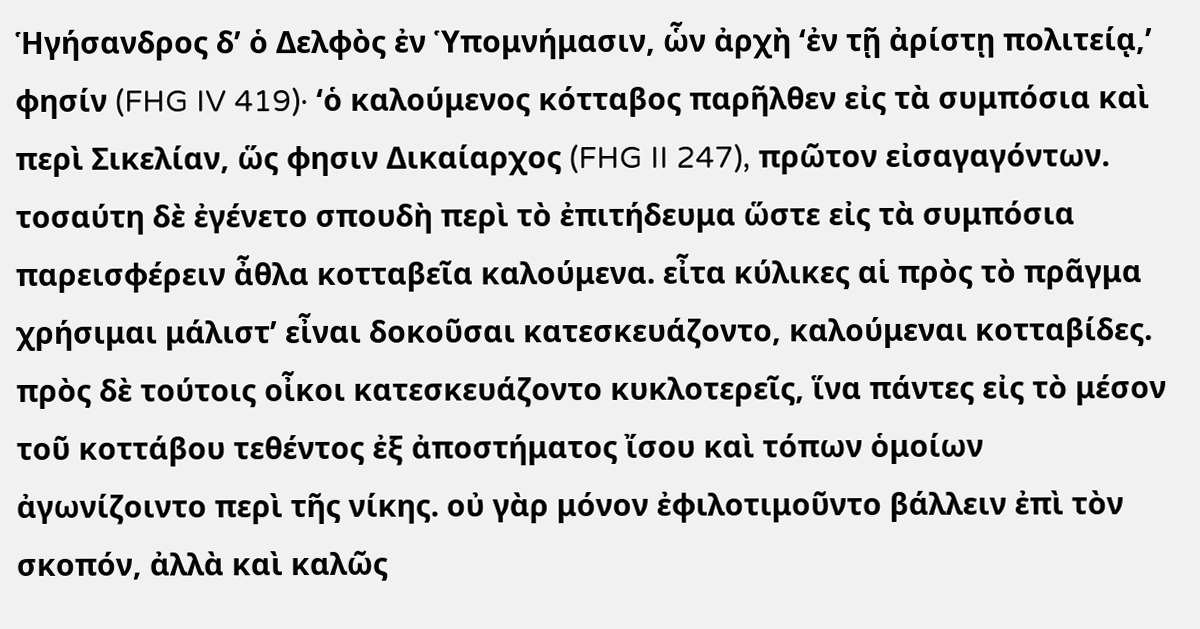Ἡγήσανδρος δ’ ὁ Δελφὸς ἐν Ὑπομνήμασιν, ὧν ἀρχὴ ‘ἐν τῇ ἀρίστῃ πολιτείᾳ,’ φησίν (FHG IV 419)· ‘ὁ καλούμενος κότταβος παρῆλθεν εἰς τὰ συμπόσια καὶ περὶ Σικελίαν, ὥς φησιν Δικαίαρχος (FHG II 247), πρῶτον εἰσαγαγόντων. τοσαύτη δὲ ἐγένετο σπουδὴ περὶ τὸ ἐπιτήδευμα ὥστε εἰς τὰ συμπόσια παρεισφέρειν ἆθλα κοτταβεῖα καλούμενα. εἶτα κύλικες αἱ πρὸς τὸ πρᾶγμα χρήσιμαι μάλιστ’ εἶναι δοκοῦσαι κατεσκευάζοντο, καλούμεναι κοτταβίδες. πρὸς δὲ τούτοις οἶκοι κατεσκευάζοντο κυκλοτερεῖς, ἵνα πάντες εἰς τὸ μέσον τοῦ κοττάβου τεθέντος ἐξ ἀποστήματος ἴσου καὶ τόπων ὁμοίων ἀγωνίζοιντο περὶ τῆς νίκης. οὐ γὰρ μόνον ἐφιλοτιμοῦντο βάλλειν ἐπὶ τὸν σκοπόν, ἀλλὰ καὶ καλῶς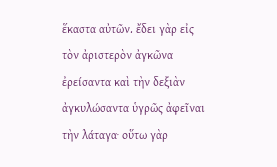ἕκαστα αὐτῶν. ἔδει γὰρ εἰς τὸν ἀριστερὸν ἀγκῶνα ἐρείσαντα καὶ τὴν δεξιὰν ἀγκυλώσαντα ὑγρῶς ἀφεῖναι τὴν λάταγα· οὕτω γὰρ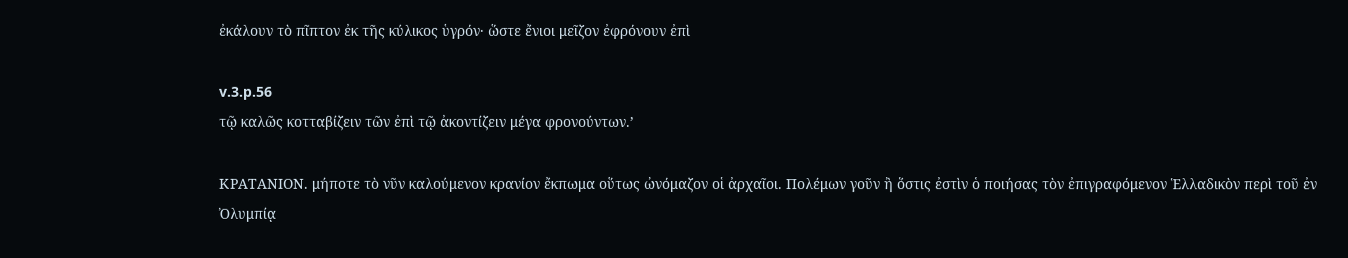ἐκάλουν τὸ πῖπτον ἐκ τῆς κύλικος ὑγρόν· ὥστε ἔνιοι μεῖζον ἐφρόνουν ἐπὶ

v.3.p.56
τῷ καλῶς κοτταβίζειν τῶν ἐπὶ τῷ ἀκοντίζειν μέγα φρονούντων.’

ΚΡΑΤΑΝΙΟΝ. μήποτε τὸ νῦν καλούμενον κρανίον ἔκπωμα οὕτως ὠνόμαζον οἱ ἀρχαῖοι. Πολέμων γοῦν ἢ ὅστις ἐστὶν ὁ ποιήσας τὸν ἐπιγραφόμενον Ἑλλαδικὸν περὶ τοῦ ἐν Ὀλυμπίᾳ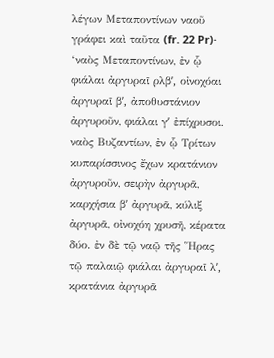λέγων Μεταποντίνων ναοῦ γράφει καὶ ταῦτα (fr. 22 Pr)· ‘ναὸς Μεταποντίνων, ἐν ᾧ φιάλαι ἀργυραῖ ρλβʹ, οἰνοχόαι ἀργυραῖ βʹ, ἀποθυστάνιον ἀργυροῦν, φιάλαι γʹ ἐπίχρυσοι. ναὸς Βυζαντίων, ἐν ᾧ Τρίτων κυπαρίσσινος ἔχων κρατάνιον ἀργυροῦν, σειρὴν ἀργυρᾶ, καρχήσια βʹ ἀργυρᾶ, κύλιξ ἀργυρᾶ, οἰνοχόη χρυσῆ, κέρατα δύο. ἐν δὲ τῷ ναῷ τῆς Ἥρας τῷ παλαιῷ φιάλαι ἀργυραῖ λʹ, κρατάνια ἀργυρᾶ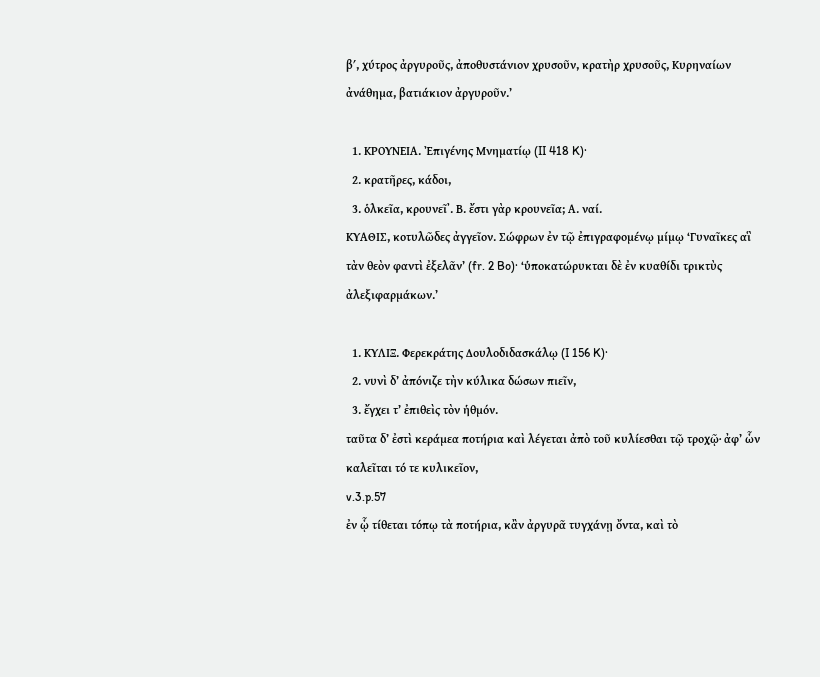βʹ, χύτρος ἀργυροῦς, ἀποθυστάνιον χρυσοῦν, κρατὴρ χρυσοῦς, Κυρηναίων ἀνάθημα, βατιάκιον ἀργυροῦν.’

  1. ΚΡΟΥΝΕΙΑ. Ἐπιγένης Μνηματίῳ (II 418 K)·
  2. κρατῆρες, κάδοι,
  3. ὁλκεῖα, κρουνεῖ᾽. Β. ἔστι γὰρ κρουνεῖα; Α. ναί.
ΚΥΑΘΙΣ, κοτυλῶδες ἀγγεῖον. Σώφρων ἐν τῷ ἐπιγραφομένῳ μίμῳ ‘Γυναῖκες αἳ τὰν θεὸν φαντὶ ἐξελᾶν’ (fr. 2 Bo)· ‘ὑποκατώρυκται δὲ ἐν κυαθίδι τρικτὺς ἀλεξιφαρμάκων.’

  1. ΚΥΛΙΞ. Φερεκράτης Δουλοδιδασκάλῳ (I 156 K)·
  2. νυνὶ δ’ ἀπόνιζε τὴν κύλικα δώσων πιεῖν,
  3. ἔγχει τ’ ἐπιθεὶς τὸν ἡθμόν.
ταῦτα δ’ ἐστὶ κεράμεα ποτήρια καὶ λέγεται ἀπὸ τοῦ κυλίεσθαι τῷ τροχῷ· ἀφ’ ὧν καλεῖται τό τε κυλικεῖον,
v.3.p.57
ἐν ᾧ τίθεται τόπῳ τὰ ποτήρια, κἂν ἀργυρᾶ τυγχάνῃ ὄντα, καὶ τὸ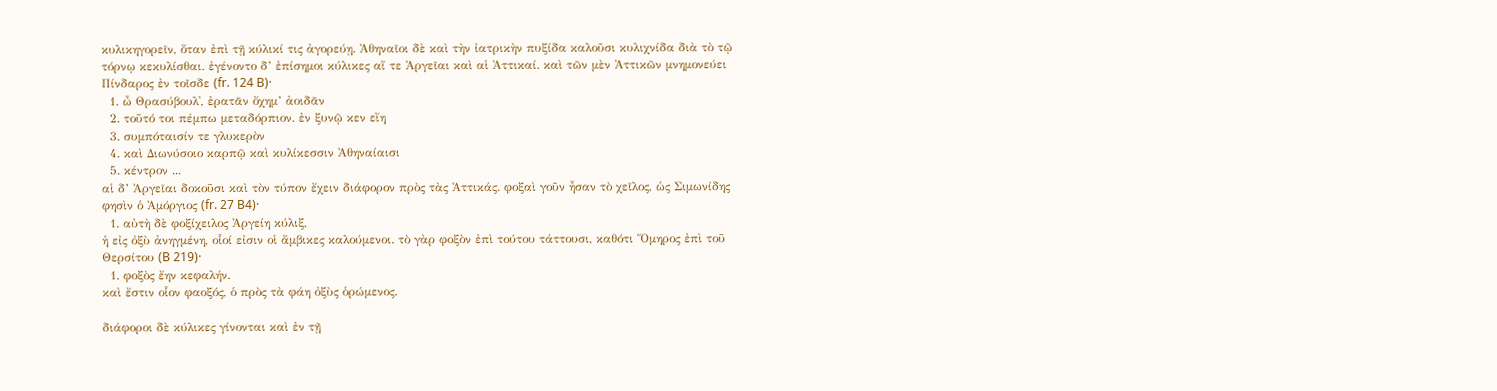κυλικηγορεῖν, ὅταν ἐπὶ τῇ κύλικί τις ἀγορεύῃ. Ἀθηναῖοι δὲ καὶ τὴν ἰατρικὴν πυξίδα καλοῦσι κυλιχνίδα διὰ τὸ τῷ τόρνῳ κεκυλίσθαι. ἐγένοντο δ’ ἐπίσημοι κύλικες αἵ τε Ἀργεῖαι καὶ αἱ Ἀττικαί. καὶ τῶν μὲν Ἀττικῶν μνημονεύει Πίνδαρος ἐν τοῖσδε (fr. 124 B)·
  1. ὦ Θρασύβουλ᾽, ἐρατᾶν ὄχημ’ ἀοιδᾶν
  2. τοῦτό τοι πέμπω μεταδόρπιον. ἐν ξυνῷ κεν εἴη
  3. συμπόταισίν τε γλυκερὸν
  4. καὶ Διωνύσοιο καρπῷ καὶ κυλίκεσσιν Ἀθηναίαισι
  5. κέντρον ...
αἱ δ’ Ἀργεῖαι δοκοῦσι καὶ τὸν τύπον ἔχειν διάφορον πρὸς τὰς Ἀττικάς. φοξαὶ γοῦν ἦσαν τὸ χεῖλος, ὡς Σιμωνίδης φησὶν ὁ Ἀμόργιος (fr. 27 B4)·
  1. αὐτὴ δὲ φοξίχειλος Ἀργείη κύλιξ,
ἡ εἰς ὀξὺ ἀνηγμένη, οἷοί εἰσιν οἱ ἄμβικες καλούμενοι. τὸ γὰρ φοξὸν ἐπὶ τούτου τάττουσι, καθότι Ὅμηρος ἐπὶ τοῦ Θερσίτου (B 219)·
  1. φοξὸς ἔην κεφαλήν.
καὶ ἔστιν οἷον φαοξός, ὁ πρὸς τὰ φάη ὀξὺς ὁρώμενος.

διάφοροι δὲ κύλικες γίνονται καὶ ἐν τῇ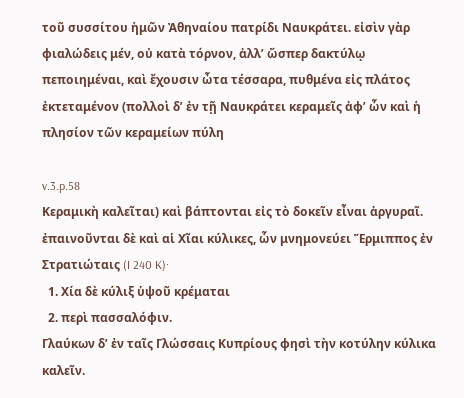τοῦ συσσίτου ἡμῶν Ἀθηναίου πατρίδι Ναυκράτει. εἰσὶν γὰρ φιαλώδεις μέν, οὐ κατὰ τόρνον, ἀλλ’ ὥσπερ δακτύλῳ πεποιημέναι, καὶ ἔχουσιν ὦτα τέσσαρα, πυθμένα εἰς πλάτος ἐκτεταμένον (πολλοὶ δ’ ἐν τῇ Ναυκράτει κεραμεῖς ἀφ’ ὧν καὶ ἡ πλησίον τῶν κεραμείων πύλη

v.3.p.58
Κεραμικὴ καλεῖται) καὶ βάπτονται εἰς τὸ δοκεῖν εἶναι ἀργυραῖ. ἐπαινοῦνται δὲ καὶ αἱ Χῖαι κύλικες, ὧν μνημονεύει Ἕρμιππος ἐν Στρατιώταις (I 240 K)·
  1. Χία δὲ κύλιξ ὑψοῦ κρέμαται
  2. περὶ πασσαλόφιν.
Γλαύκων δ’ ἐν ταῖς Γλώσσαις Κυπρίους φησὶ τὴν κοτύλην κύλικα καλεῖν.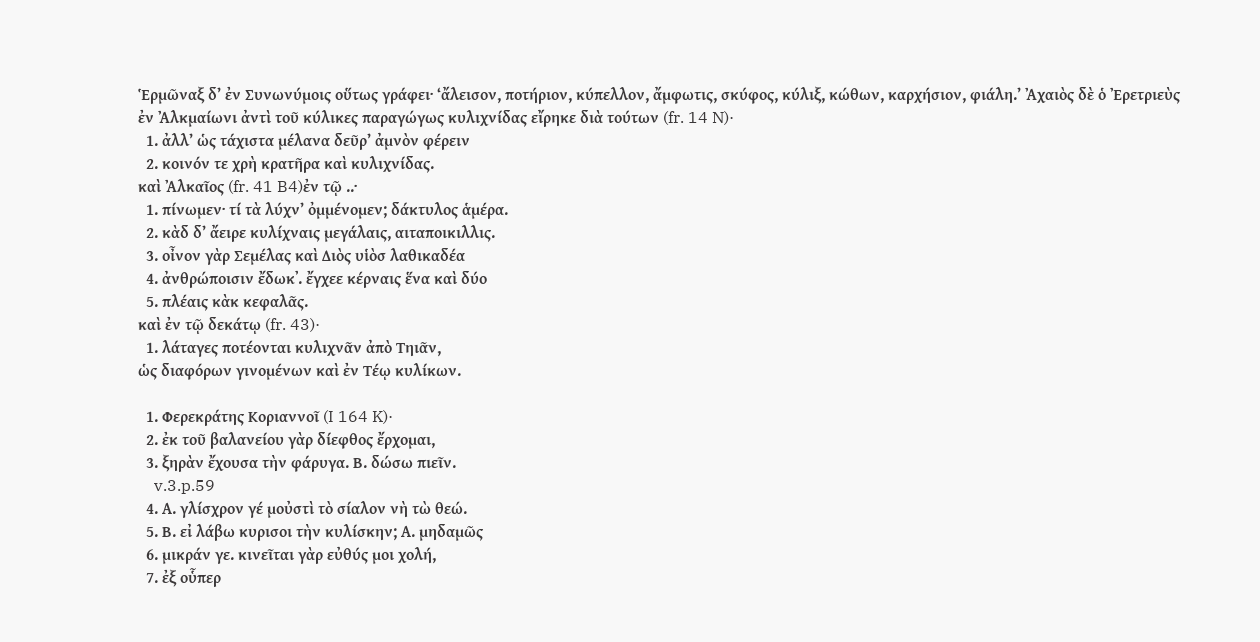Ἑρμῶναξ δ’ ἐν Συνωνύμοις οὕτως γράφει· ‘ἄλεισον, ποτήριον, κύπελλον, ἄμφωτις, σκύφος, κύλιξ, κώθων, καρχήσιον, φιάλη.’ Ἀχαιὸς δὲ ὁ Ἐρετριεὺς ἐν Ἀλκμαίωνι ἀντὶ τοῦ κύλικες παραγώγως κυλιχνίδας εἴρηκε διὰ τούτων (fr. 14 N)·
  1. ἀλλ’ ὡς τάχιστα μέλανα δεῦρ’ ἀμνὸν φέρειν
  2. κοινόν τε χρὴ κρατῆρα καὶ κυλιχνίδας.
καὶ Ἀλκαῖος (fr. 41 B4)ἐν τῷ ..·
  1. πίνωμεν· τί τὰ λύχν’ ὀμμένομεν; δάκτυλος ἁμέρα.
  2. κὰδ δ’ ἄειρε κυλίχναις μεγάλαις, αιταποικιλλις.
  3. οἶνον γὰρ Σεμέλας καὶ Διὸς υἱὸσ λαθικαδέα
  4. ἀνθρώποισιν ἔδωκ᾽. ἔγχεε κέρναις ἕνα καὶ δύο
  5. πλέαις κὰκ κεφαλᾶς.
καὶ ἐν τῷ δεκάτῳ (fr. 43)·
  1. λάταγες ποτέονται κυλιχνᾶν ἀπὸ Τηιᾶν,
ὡς διαφόρων γινομένων καὶ ἐν Τέῳ κυλίκων.

  1. Φερεκράτης Κοριαννοῖ (I 164 K)·
  2. ἐκ τοῦ βαλανείου γὰρ δίεφθος ἔρχομαι,
  3. ξηρὰν ἔχουσα τὴν φάρυγα. Β. δώσω πιεῖν.
    v.3.p.59
  4. Α. γλίσχρον γέ μοὐστὶ τὸ σίαλον νὴ τὼ θεώ.
  5. Β. εἰ λάβω κυρισοι τὴν κυλίσκην; Α. μηδαμῶς
  6. μικράν γε. κινεῖται γὰρ εὐθύς μοι χολή,
  7. ἐξ οὗπερ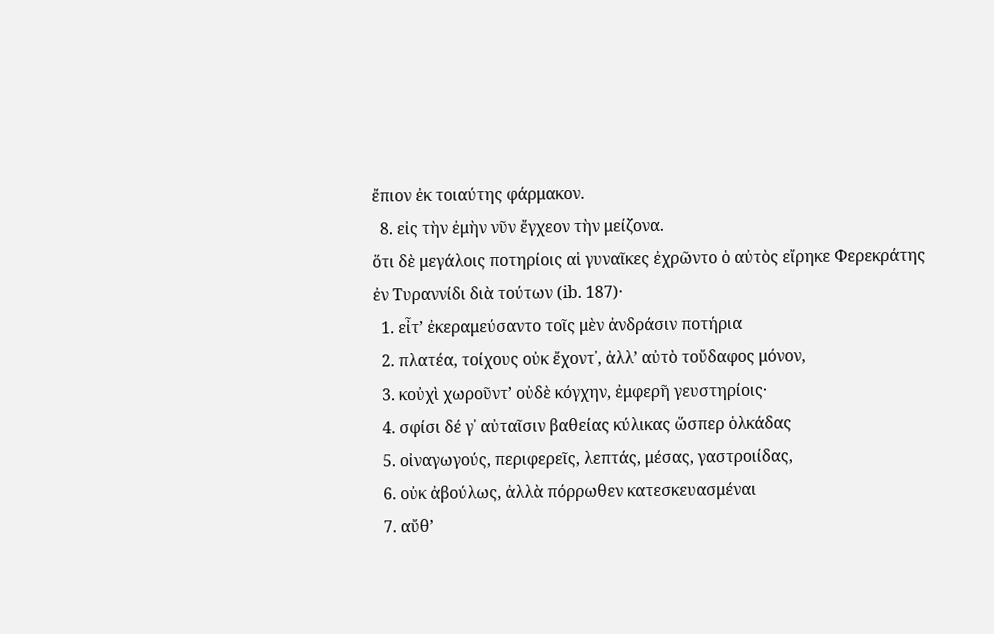ἔπιον ἐκ τοιαύτης φάρμακον.
  8. εἰς τὴν ἐμὴν νῦν ἔγχεον τὴν μείζονα.
ὅτι δὲ μεγάλοις ποτηρίοις αἱ γυναῖκες ἐχρῶντο ὁ αὐτὸς εἴρηκε Φερεκράτης ἐν Τυραννίδι διὰ τούτων (ib. 187)·
  1. εἶτ’ ἐκεραμεύσαντο τοῖς μὲν ἀνδράσιν ποτήρια
  2. πλατέα, τοίχους οὐκ ἔχοντ᾽, ἀλλ’ αὐτὸ τοὔδαφος μόνον,
  3. κοὐχὶ χωροῦντ’ οὐδὲ κόγχην, ἐμφερῆ γευστηρίοις·
  4. σφίσι δέ γ᾽ αὐταῖσιν βαθείας κύλικας ὥσπερ ὁλκάδας
  5. οἰναγωγούς, περιφερεῖς, λεπτάς, μέσας, γαστροιίδας,
  6. οὐκ ἀβούλως, ἀλλὰ πόρρωθεν κατεσκευασμέναι
  7. αὔθ’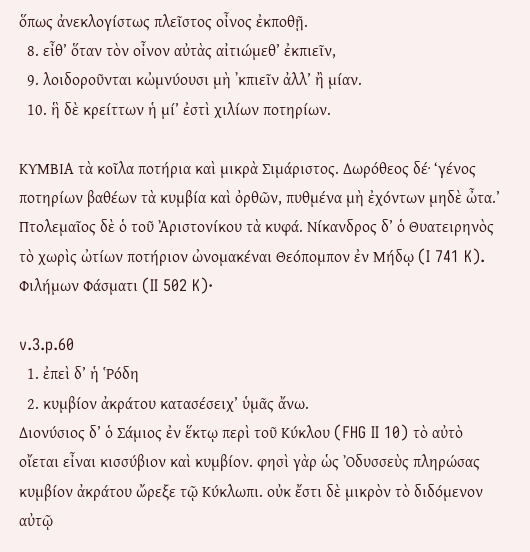ὅπως ἀνεκλογίστως πλεῖστος οἶνος ἐκποθῇ.
  8. εἶθ’ ὅταν τὸν οἶνον αὐτὰς αἰτιώμεθ’ ἐκπιεῖν,
  9. λοιδοροῦνται κὠμνύουσι μὴ ᾽κπιεῖν ἀλλ’ ἢ μίαν.
  10. ἣ δὲ κρείττων ἡ μί’ ἐστὶ χιλίων ποτηρίων.

ΚΥΜΒΙΑ τὰ κοῖλα ποτήρια καὶ μικρὰ Σιμάριστος. Δωρόθεος δέ· ‘γένος ποτηρίων βαθέων τὰ κυμβία καὶ ὀρθῶν, πυθμένα μὴ ἐχόντων μηδὲ ὦτα.’ Πτολεμαῖος δὲ ὁ τοῦ Ἀριστονίκου τὰ κυφά. Νίκανδρος δ’ ὁ Θυατειρηνὸς τὸ χωρὶς ὠτίων ποτήριον ὠνομακέναι Θεόπομπον ἐν Μήδῳ (I 741 K). Φιλήμων Φάσματι (II 502 K)·

v.3.p.60
  1. ἐπεὶ δ’ ἡ Ῥόδη
  2. κυμβίον ἀκράτου κατασέσειχ’ ὑμᾶς ἄνω.
Διονύσιος δ’ ὁ Σάμιος ἐν ἕκτῳ περὶ τοῦ Κύκλου (FHG II 10) τὸ αὐτὸ οἴεται εἶναι κισσύβιον καὶ κυμβίον. φησὶ γὰρ ὡς Ὀδυσσεὺς πληρώσας κυμβίον ἀκράτου ὤρεξε τῷ Κύκλωπι. οὐκ ἔστι δὲ μικρὸν τὸ διδόμενον αὐτῷ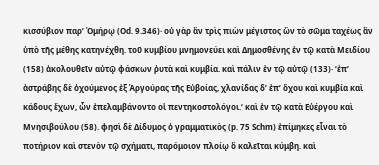κισσύβιον παρ’ Ὁμήρῳ (Od. 9.346)· οὐ γὰρ ἂν τρὶς πιὼν μέγιστος ὢν τὸ σῶμα ταχέως ἂν ὑπὸ τῆς μέθης κατηνέχθη. τοῦ κυμβίου μνημονεύει καὶ Δημοσθένης ἐν τῷ κατὰ Μειδίου (158) ἀκολουθεῖν αὐτῷ φάσκων ῥυτὰ καὶ κυμβία. καὶ πάλιν ἐν τῷ αὐτῷ (133)· ‘ἐπ’ ἀστράβης δὲ ὀχούμενος ἐξ Ἀργούρας τῆς Εὐβοίας, χλανίδας δ’ ἐπ’ ὄχου καὶ κυμβία καὶ κάδους ἔχων, ὧν ἐπελαμβάνοντο οἱ πεντηκοστολόγοι.‘ καὶ ἐν τῷ κατὰ Εὐέργου καὶ Μνησιβούλου (58). φησὶ δὲ Δίδυμος ὁ γραμματικὸς (p. 75 Schm) ἐπίμηκες εἶναι τὸ ποτήριον καὶ στενὸν τῷ σχήματι, παρόμοιον πλοίῳ ὃ καλεῖται κύμβη. καὶ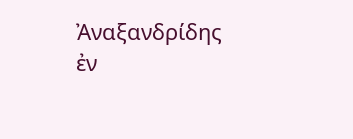Ἀναξανδρίδης ἐν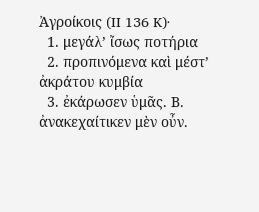Ἀγροίκοις (II 136 K)·
  1. μεγάλ’ ἴσως ποτήρια
  2. προπινόμενα καὶ μέστ’ ἀκράτου κυμβία
  3. ἐκάρωσεν ὑμᾶς. Β. ἀνακεχαίτικεν μὲν οὖν.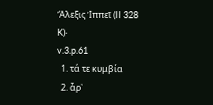Ἄλεξις Ἱππεῖ (II 328 K)·
v.3.p.61
  1. τά τε κυμβία
  2. ἆρ᾽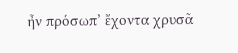ἦν πρόσωπ’ ἔχοντα χρυσᾶ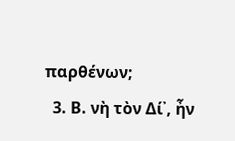παρθένων;
  3. Β. νὴ τὸν Δί᾽, ἦν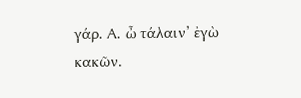γάρ. Α. ὦ τάλαιν’ ἐγὼ κακῶν.